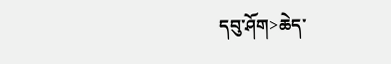དབུ་ཤོག>ཆེད་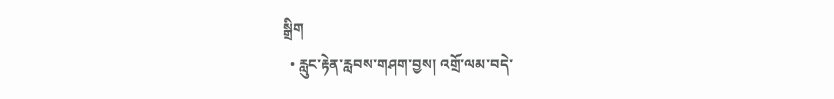སྒྲིག
  • རླུང་རྟེན་རླབས་གཤག་བྱས། འགྲོ་ལམ་བདེ་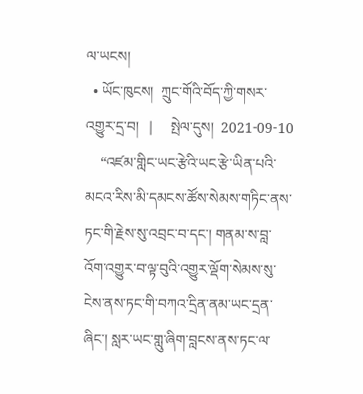ལ་ཡངས།
  • ཡོང་ཁུངས།  ཀྲུང་གོའི་བོད་ཀྱི་གསར་འགྱུར་དྲ་བ།   |     སྤེལ་དུས།  2021-09-10
    “འཛམ་གླིང་ཡང་རྩེའི་ཡང་རྩེ་ཡིན་པའི་མངའ་རིས་མི་དམངས་ཚོས་སེམས་གཏིང་ནས་ཏང་གི་རྗེས་སུ་འབྲང་བ་དང་། གནམ་ས་བླ་འོག་འགྱུར་བ་ལྟ་བུའི་འགྱུར་ལྡོག་སེམས་སུ་ངེས་ནས་ཏང་གི་བཀའ་དྲིན་ནམ་ཡང་དྲན་ཞིང་། སླར་ཡང་གླུ་ཞིག་བླངས་ནས་ཏང་ལ་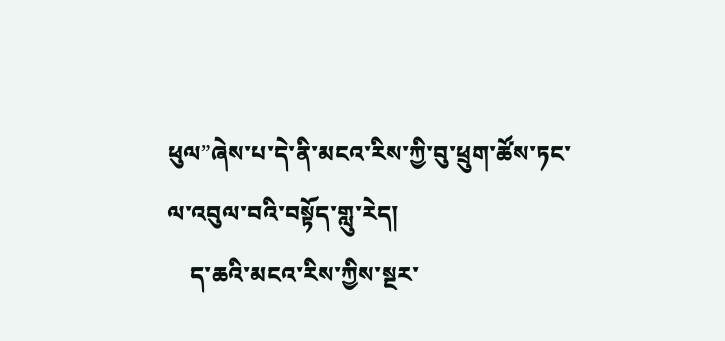ཕུལ”ཞེས་པ་དེ་ནི་མངའ་རིས་ཀྱི་བུ་ཕྲུག་ཚོས་ཏང་ལ་འབུལ་བའི་བསྟོད་གླུ་རེད།
    ད་ཆའི་མངའ་རིས་ཀྱིས་སྔར་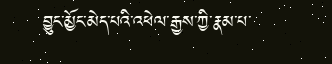བྱུང་མྱོང་མེད་པའི་འཕེལ་རྒྱས་ཀྱི་རྣམ་པ་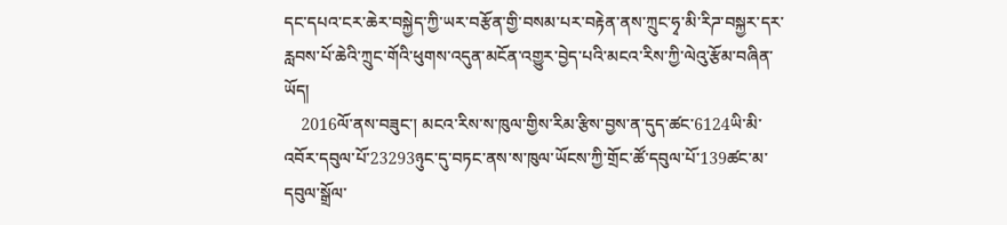དང་དཔའ་ངར་ཆེར་བསྐྱེད་ཀྱི་ཡར་བརྩོན་གྱི་བསམ་པར་བརྟེན་ནས་ཀྲུང་ཧྭ་མི་རིཌ་བསྐྱར་དར་རླབས་པོ་ཆེའི་ཀྲུང་གོའི་ཕུགས་འདུན་མངོན་འགྱུར་བྱེད་པའི་མངའ་རིས་ཀྱི་ལེའུ་རྩོམ་བཞིན་ཡོད།
    2016ལོ་ནས་བཟུང་། མངའ་རིས་ས་ཁུལ་གྱིས་རིམ་རྩིས་བྱས་ན་དུད་ཚང་6124ཡི་མི་འབོར་དབུལ་པོ་23293ཉུང་དུ་བཏང་ནས་ས་ཁུལ་ཡོངས་ཀྱི་གྲོང་ཚོ་དབུལ་པོ་139ཚང་མ་དབུལ་སྒྲོལ་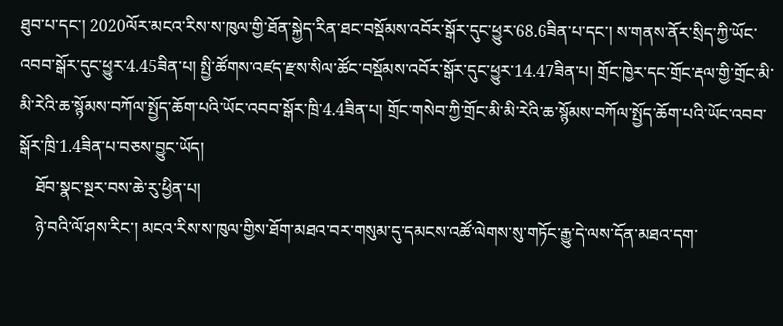ཐུབ་པ་དང་། 2020ལོར་མངའ་རིས་ས་ཁུལ་གྱི་ཐོན་སྐྱེད་རིན་ཐང་བསྡོམས་འབོར་སྒོར་དུང་ཕྱུར་68.6ཟིན་པ་དང་། ས་གནས་ནོར་སྲིད་ཀྱི་ཡོང་འབབ་སྒོར་དུང་ཕྱུར་4.45ཟིན་པ། སྤྱི་ཚོགས་འཛད་རྫས་སིལ་ཚོང་བསྡོམས་འབོར་སྒོར་དུང་ཕྱུར་14.47ཟིན་པ། གྲོང་ཁྱེར་དང་གྲོང་རྡལ་གྱི་གྲོང་མི་མི་རེའི་ཆ་སྙོམས་བཀོལ་སྤྱོད་ཆོག་པའི་ཡོང་འབབ་སྒོར་ཁྲི་4.4ཟིན་པ། གྲོང་གསེབ་ཀྱི་གྲོང་མི་མི་རེའི་ཆ་སྙོམས་བཀོལ་སྤྱོད་ཆོག་པའི་ཡོང་འབབ་སྒོར་ཁྲི་1.4ཟིན་པ་བཅས་བྱུང་ཡོད།
    ཐོབ་སྣང་སྔར་བས་ཆེ་རུ་ཕྱིན་པ།
    ཉེ་བའི་ལོ་ཤས་རིང་། མངའ་རིས་ས་ཁུལ་གྱིས་ཐོག་མཐའ་བར་གསུམ་དུ་དམངས་འཚོ་ལེགས་སུ་གཏོང་རྒྱུ་དེ་ལས་དོན་མཐའ་དག་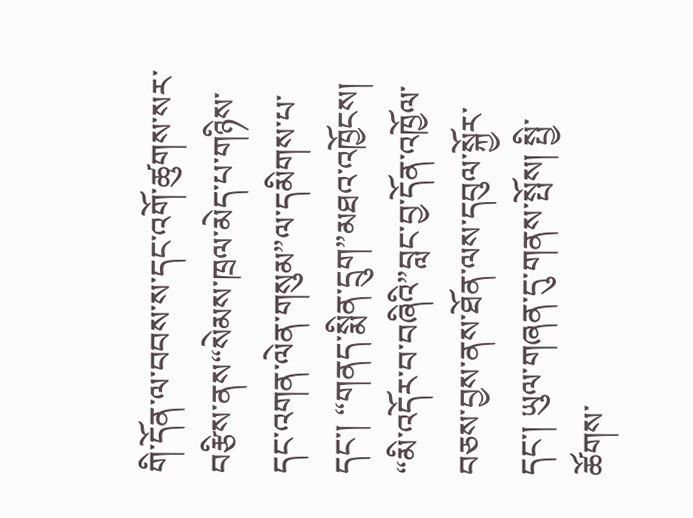གི་དོན་ལ་བབས་ས་དང་འགོ་ཚུགས་སར་བརྩིས་ནས“སེམས་ཁྲལ་མེད་པ་གཉིས་དང་འགན་ལེན་གསུམ”ལ་དམིགས་པ་དང་། “གནད་སྨིན་དྲུག”མཐའ་འཁྱོངས། “མི་འདོར་བ་བཞིའི”བླང་བྱ་དོན་འཁྱོལ་བཅས་བྱས་ནས་ཐོན་ལས་དབུལ་སྐྱོར་དང་། ཡུལ་གཞན་དུ་གནས་སྤོས། སྤྱི་ཚོགས་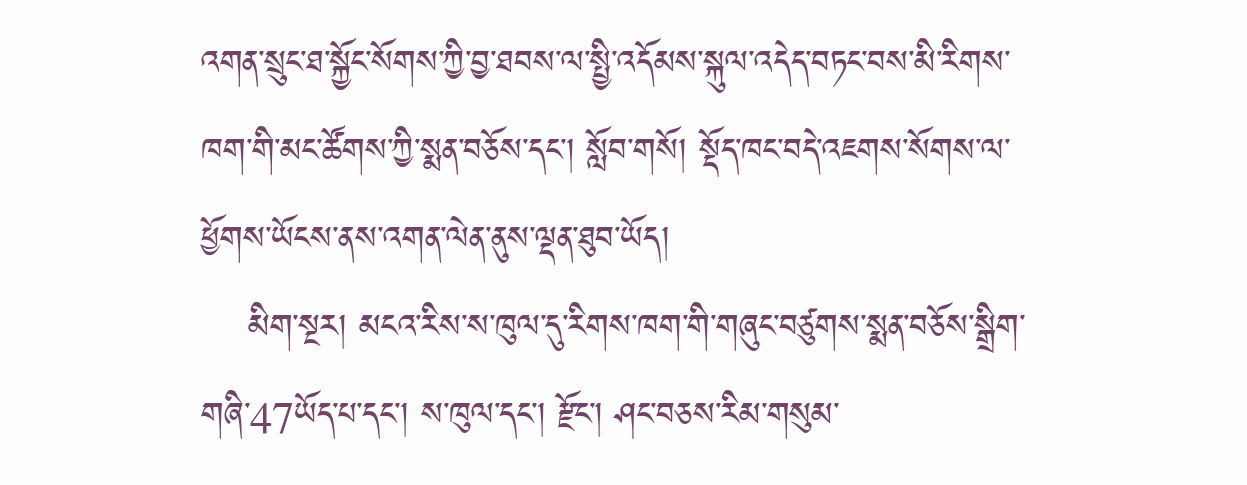འགན་སྲུང་ཐ་སྐྱོང་སོགས་ཀྱི་བྱ་ཐབས་ལ་སྤྱི་འདོམས་སྐུལ་འདེད་བཏང་བས་མི་རིགས་ཁག་གི་མང་ཚོགས་ཀྱི་སྨན་བཅོས་དང་། སློབ་གསོ། སྡོད་ཁང་བདེ་འཇགས་སོགས་ལ་ཕྱོགས་ཡོངས་ནས་འགན་ལེན་ནུས་ལྡན་ཐུབ་ཡོད།
    མིག་སྔར། མངའ་རིས་ས་ཁུལ་དུ་རིགས་ཁག་གི་གཞུང་བཙུགས་སྨན་བཅོས་སྒྲིག་གཞི་47ཡོད་པ་དང་། ས་ཁུལ་དང་། རྫོང་། ཤང་བཅས་རིམ་གསུམ་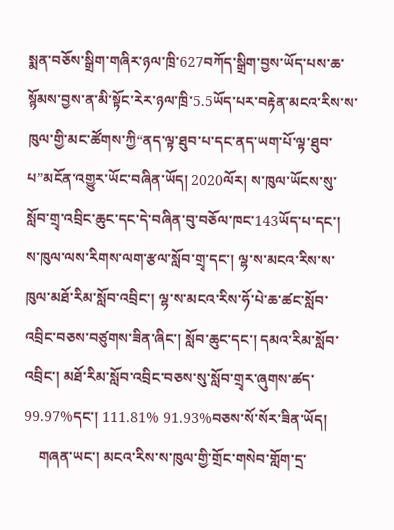སྨན་བཅོས་སྒྲིག་གཞིར་ཉལ་ཁྲི་627བཀོད་སྒྲིག་བྱས་ཡོད་པས་ཆ་སྙོམས་བྱས་ན་མི་སྟོང་རེར་ཉལ་ཁྲི་5.5ཡོད་པར་བརྟེན་མངའ་རིས་ས་ཁུལ་གྱི་མང་ཚོགས་ཀྱི“ནད་ལྟ་ཐུབ་པ་དང་ནད་ཡག་པོ་ལྟ་ཐུབ་པ”མངོན་འགྱུར་ཡོང་བཞིན་ཡོད། 2020ལོར། ས་ཁུལ་ཡོངས་སུ་སློབ་གྲྭ་འབྲིང་ཆུང་དང་དེ་བཞིན་བུ་བཅོལ་ཁང་143ཡོད་པ་དང་། ས་ཁུལ་ལས་རིགས་ལག་རྩལ་སློབ་གྲྭ་དང་། ལྷ་ས་མངའ་རིས་ས་ཁུལ་མཐོ་རིམ་སློབ་འབྲིང་། ལྷ་ས་མངའ་རིས་ཧོ་པེ་ཆ་ཚང་སློབ་འབྲིང་བཅས་བཙུགས་ཟིན་ཞིང་། སློབ་ཆུང་དང་། དམའ་རིམ་སློབ་འབྲིང་། མཐོ་རིམ་སློབ་འབྲིང་བཅས་སུ་སློབ་གྲྭར་ཞུགས་ཚད་99.97%དང་། 111.81% 91.93%བཅས་སོ་སོར་ཟིན་ཡོད།
    གཞན་ཡང་། མངའ་རིས་ས་ཁུལ་གྱི་གྲོང་གསེབ་གློག་དྲ་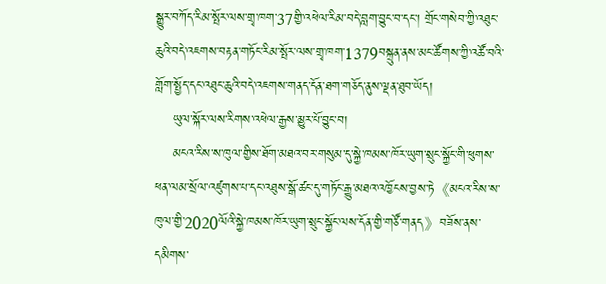སྒྱུར་བཀོད་རིམ་སྤོར་ལས་གྲྭ་ཁག་37གྱི་འཕེལ་རིམ་བདེ་བླག་བྱུང་བ་དང་། གྲོང་གསེབ་ཀྱི་འཐུང་ཆུའི་བདེ་འཇགས་བརྟན་གཏོང་རིམ་སྤོར་ལས་གྲྭ་ཁག་1379བསྐྲུན་ནས་མང་ཚོགས་ཀྱི་འཚོ་བའི་གློག་སྤྱོད་དང་འཐུང་ཆུའི་བདེ་འཇགས་གནད་དོན་ཐག་གཅོད་ནུས་ལྡན་ཐུབ་ཡོད།
    ཡུལ་སྐོར་ལས་རིགས་འཕེལ་རྒྱས་མྱུར་པོ་བྱུང་བ།
    མངའ་རིས་ས་ཁུལ་གྱིས་ཐོག་མཐའ་བར་གསུམ་དུ་སྐྱེ་ཁམས་ཁོར་ཡུག་སྲུང་སྐྱོང་གི་ཕུགས་ཕན་ལམ་སྲོལ་འཛུགས་པ་དང་འཐུས་སྒོ་ཚང་དུ་གཏོང་རྒྱུ་མཐའ་འཁྱོངས་བྱས་ཏེ《མངའ་རིས་ས་ཁུལ་གྱི་2020ལོའི་སྐྱེ་ཁམས་ཁོར་ཡུག་སྲུང་སྐྱོང་ལས་དོན་གྱི་གཙོ་གནད》བཟོས་ནས་དམིགས་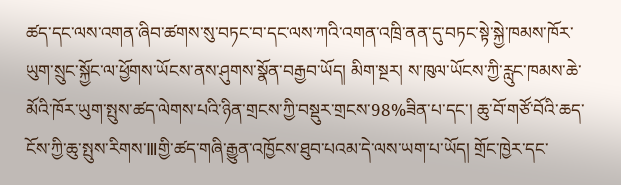ཚད་དང་ལས་འགན་ཞིབ་ཚགས་སུ་བཏང་བ་དང་ལས་ཀའི་འགན་འཁྲི་ནན་དུ་བཏང་སྟེ་སྐྱེ་ཁམས་ཁོར་ཡུག་སྲུང་སྐྱོང་ལ་ཕྱོགས་ཡོངས་ནས་ཤུགས་སྣོན་བརྒྱབ་ཡོད། མིག་སྔར། ས་ཁུལ་ཡོངས་ཀྱི་རླུང་ཁམས་ཆེ་མོའི་ཁོར་ཡུག་སྤུས་ཚད་ལེགས་པའི་ཉིན་གྲངས་ཀྱི་བསྡུར་གྲངས་98%ཟིན་པ་དང་། ཆུ་བོ་གཙོ་བོའི་ཆད་ངོས་ཀྱི་ཆུ་སྤུས་རིགས་Ⅲགྱི་ཚད་གཞི་རྒྱུན་འཁྱོངས་ཐུབ་པའམ་དེ་ལས་ཡག་པ་ཡོད། གྲོང་ཁྱེར་དང་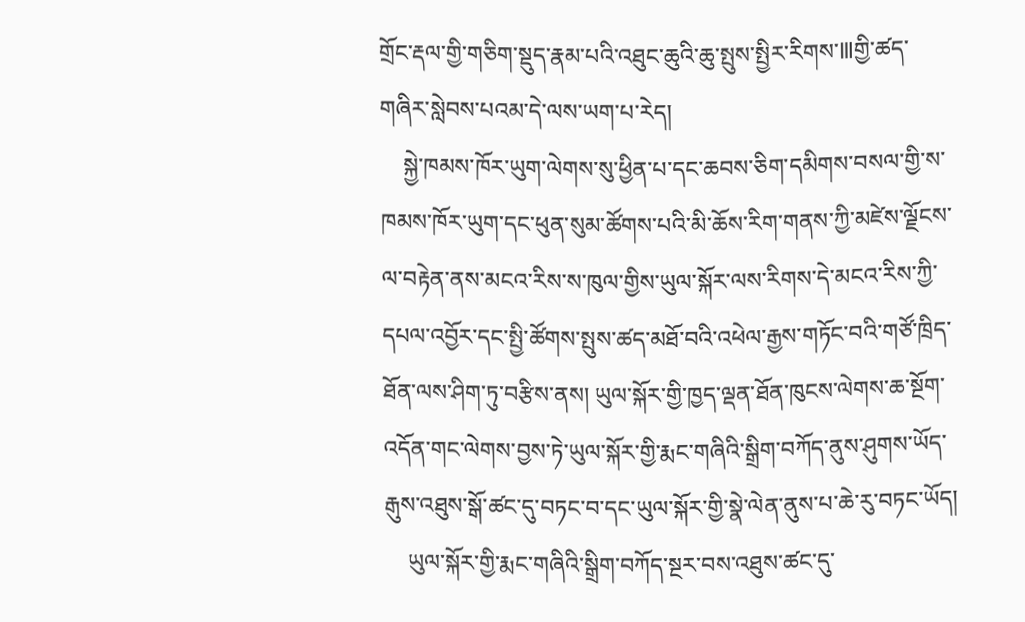གྲོང་རྡལ་གྱི་གཅིག་སྡུད་རྣམ་པའི་འཐུང་ཆུའི་ཆུ་སྤུས་སྤྱིར་རིགས་Ⅲགྱི་ཚད་གཞིར་སླེབས་པའམ་དེ་ལས་ཡག་པ་རེད།
    སྐྱེ་ཁམས་ཁོར་ཡུག་ལེགས་སུ་ཕྱིན་པ་དང་ཆབས་ཅིག་དམིགས་བསལ་གྱི་ས་ཁམས་ཁོར་ཡུག་དང་ཕུན་སུམ་ཚོགས་པའི་མི་ཆོས་རིག་གནས་ཀྱི་མཛེས་ལྗོངས་ལ་བརྟེན་ནས་མངའ་རིས་ས་ཁུལ་གྱིས་ཡུལ་སྐོར་ལས་རིགས་དེ་མངའ་རིས་ཀྱི་དཔལ་འབྱོར་དང་སྤྱི་ཚོགས་སྤུས་ཚད་མཐོ་བའི་འཕེལ་རྒྱས་གཏོང་བའི་གཙོ་ཁྲིད་ཐོན་ལས་ཤིག་ཏུ་བརྩིས་ནས། ཡུལ་སྐོར་གྱི་ཁྱད་ལྡན་ཐོན་ཁུངས་ལེགས་ཆ་སྔོག་འདོན་གང་ལེགས་བྱས་ཏེ་ཡུལ་སྐོར་གྱི་རྨང་གཞིའི་སྒྲིག་བཀོད་ནུས་ཤུགས་ཡོད་རྒུས་འཐུས་སྒོ་ཚང་དུ་བཏང་བ་དང་ཡུལ་སྐོར་གྱི་སྣེ་ལེན་ནུས་པ་ཆེ་རུ་བཏང་ཡོད།
    ཡུལ་སྐོར་གྱི་རྨང་གཞིའི་སྒྲིག་བཀོད་སྔར་བས་འཐུས་ཚང་དུ་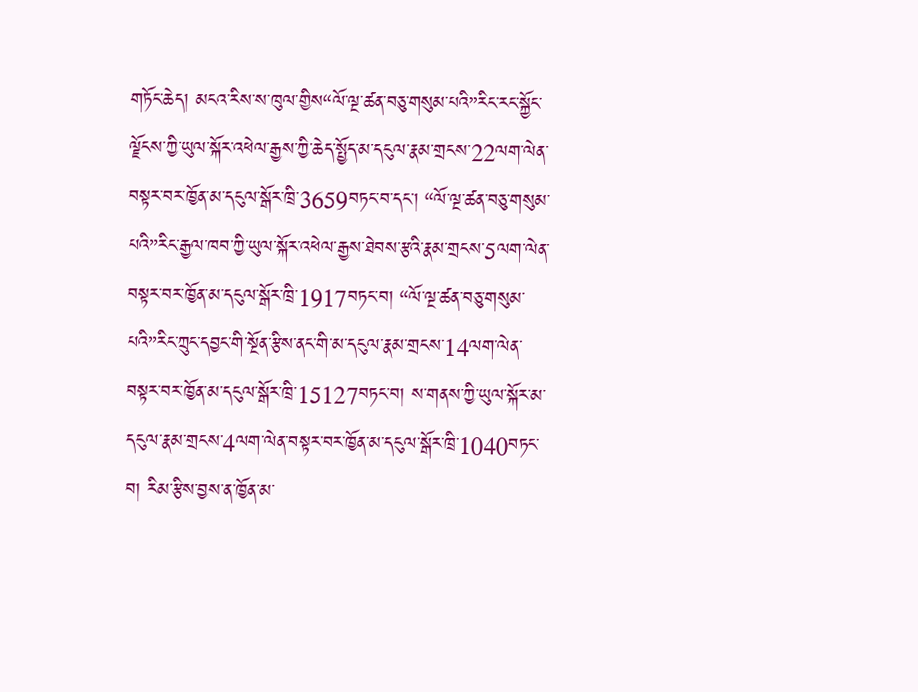གཏོང་ཆེད། མངའ་རིས་ས་ཁུལ་གྱིས“ལོ་ལྔ་ཚན་བཅུ་གསུམ་པའི”རིང་རང་སྐྱོང་ལྗོངས་ཀྱི་ཡུལ་སྐོར་འཕེལ་རྒྱས་ཀྱི་ཆེད་སྤྱོད་མ་དངུལ་རྣམ་གྲངས་22ལག་ལེན་བསྟར་བར་ཁྱོན་མ་དངུལ་སྒོར་ཁྲི་3659བཏང་བ་དང་། “ལོ་ལྔ་ཚན་བཅུ་གསུམ་པའི”རིང་རྒྱལ་ཁབ་ཀྱི་ཡུལ་སྐོར་འཕེལ་རྒྱས་ཐེབས་རྩའི་རྣམ་གྲངས་5ལག་ལེན་བསྟར་བར་ཁྱོན་མ་དངུལ་སྒོར་ཁྲི་1917བཏང་བ། “ལོ་ལྔ་ཚན་བཅུ་གསུམ་པའི”རིང་ཀྲུང་དབྱང་གི་སྔོན་རྩིས་ནང་གི་མ་དངུལ་རྣམ་གྲངས་14ལག་ལེན་བསྟར་བར་ཁྱོན་མ་དངུལ་སྒོར་ཁྲི་15127བཏང་བ། ས་གནས་ཀྱི་ཡུལ་སྐོར་མ་དངུལ་རྣམ་གྲངས་4ལག་ལེན་བསྟར་བར་ཁྱོན་མ་དངུལ་སྒོར་ཁྲི་1040བཏང་བ། རིམ་རྩིས་བྱས་ན་ཁྱོན་མ་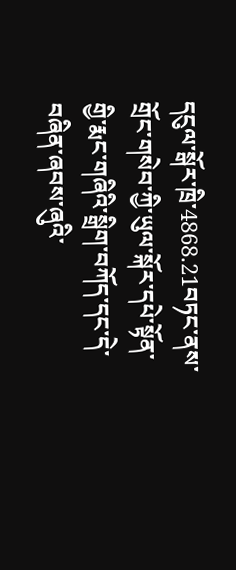དངུལ་སྒོར་ཁྲི་4868.21བཏང་ནས་གྲོང་གསེབ་ཀྱི་ཡུལ་སྐོར་དཔེ་སྟོན་གྱི་རྨང་གཞིའི་སྒྲིག་བཀོད་དང་དེ་བཞིན་ཞབས་ཞུའི་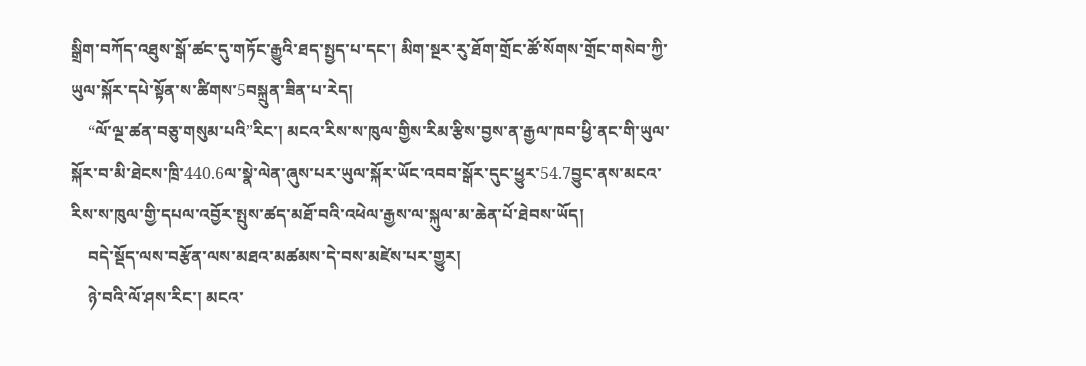སྒྲིག་བཀོད་འཐུས་སྒོ་ཚང་དུ་གཏོང་རྒྱུའི་ཐད་སྤྱད་པ་དང་། མིག་སྔར་རུ་ཐོག་གྲོང་ཚོ་སོགས་གྲོང་གསེབ་ཀྱི་ཡུལ་སྐོར་དཔེ་སྟོན་ས་ཚིགས་5བསྐྲུན་ཟིན་པ་རེད།
    “ལོ་ལྔ་ཚན་བཅུ་གསུམ་པའི”རིང་། མངའ་རིས་ས་ཁུལ་གྱིས་རིམ་རྩིས་བྱས་ན་རྒྱལ་ཁབ་ཕྱི་ནང་གི་ཡུལ་སྐོར་བ་མི་ཐེངས་ཁྲི་440.6ལ་སྣེ་ལེན་ཞུས་པར་ཡུལ་སྐོར་ཡོང་འབབ་སྒོར་དུང་ཕྱུར་54.7བྱུང་ནས་མངའ་རིས་ས་ཁུལ་གྱི་དཔལ་འབྱོར་སྤུས་ཚད་མཐོ་བའི་འཕེལ་རྒྱས་ལ་སྐུལ་མ་ཆེན་པོ་ཐེབས་ཡོད།
    བདེ་སྡོད་ལས་བརྩོན་ལས་མཐའ་མཚམས་དེ་བས་མཛེས་པར་གྱུར།
    ཉེ་བའི་ལོ་ཤས་རིང་། མངའ་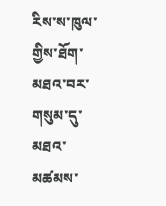རིས་ས་ཁུལ་གྱིས་ཐོག་མཐའ་བར་གསུམ་དུ་མཐའ་མཚམས་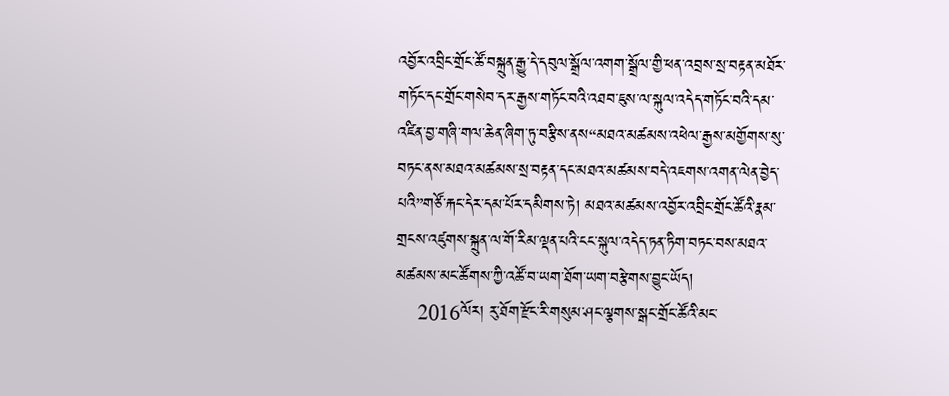འབྱོར་འབྲིང་གྲོང་ཚོ་བསྐྲུན་རྒྱུ་དེ་དབུལ་སྒྲོལ་འགག་སྒྲོལ་གྱི་ཕན་འབྲས་སྲ་བརྟན་མཐོར་གཏོང་དང་གྲོང་གསེབ་དར་རྒྱས་གཏོང་བའི་འཐབ་ཇུས་ལ་སྐུལ་འདེད་གཏོང་བའི་དམ་འཛིན་བྱ་གཞི་གལ་ཆེན་ཞིག་ཏུ་བརྩིས་ནས“མཐའ་མཚམས་འཕེལ་རྒྱས་མགྱོགས་སུ་བཏང་ནས་མཐའ་མཚམས་སྲ་བརྟན་དང་མཐའ་མཚམས་བདེ་འཇགས་འགན་ལེན་བྱེད་པའི”གཙོ་རྐང་དེར་དམ་པོར་དམིགས་ཏེ། མཐའ་མཚམས་འབྱོར་འབྲིང་གྲོང་ཚོའི་རྣམ་གྲངས་འཛུགས་སྐྲུན་ལ་གོ་རིམ་ལྡན་པའི་ངང་སྐུལ་འདེད་ཏན་ཏིག་བཏང་བས་མཐའ་མཚམས་མང་ཚོགས་ཀྱི་འཚོ་བ་ཡག་ཐོག་ཡག་བརྩེགས་བྱུང་ཡོད།
    2016ལོར། རུ་ཐོག་རྫོང་རི་གསུམ་ཤང་ལྕགས་སྒང་གྲོང་ཚོའི་མང་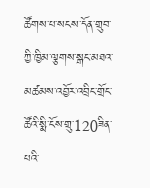ཚོགས་པ་སངས་དོན་གྲུབ་ཀྱི་ཁྱིམ་ལྕགས་སྒང་མཐའ་མཚམས་འབྱོར་འབྲིང་གྲོང་ཚོའི་སྨི་ངོས་གྲུ་120ཟིན་པའི་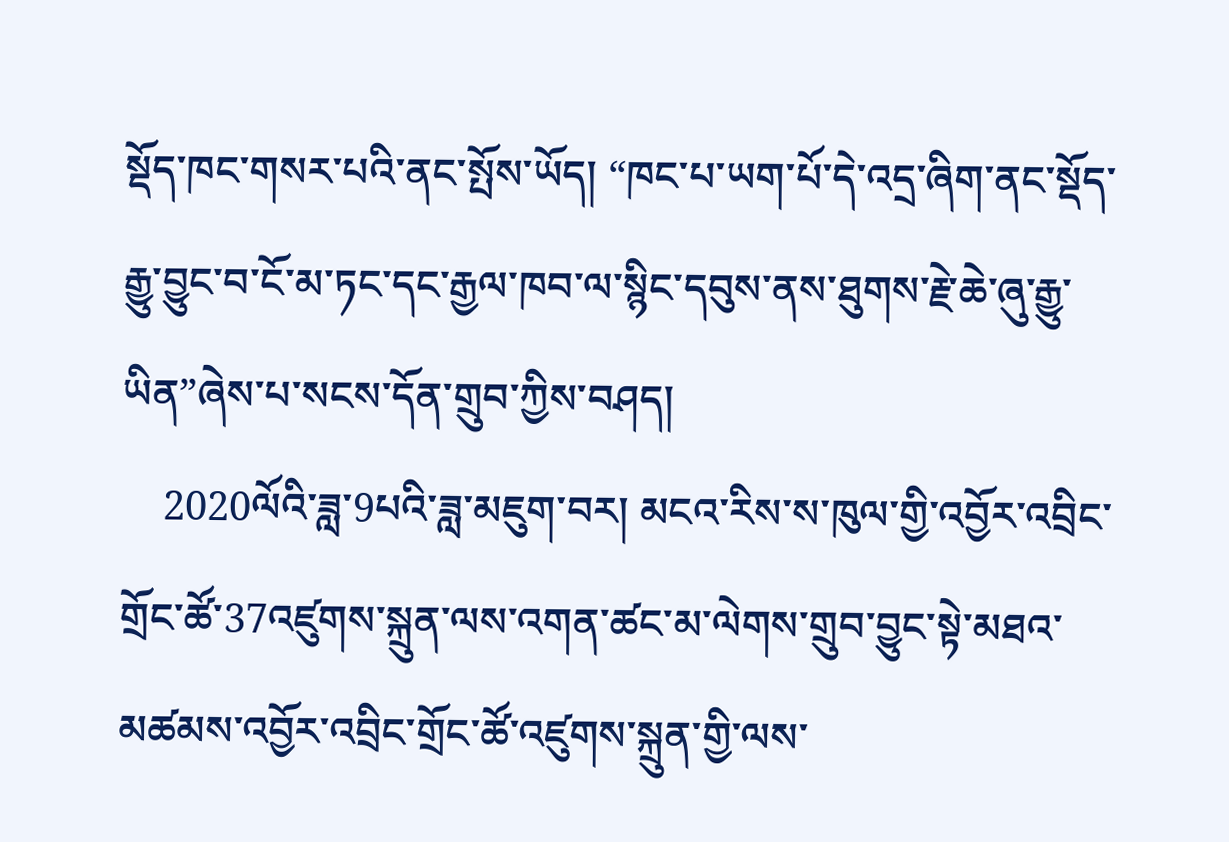སྡོད་ཁང་གསར་པའི་ནང་སྤོས་ཡོད། “ཁང་པ་ཡག་པོ་དེ་འདྲ་ཞིག་ནང་སྡོད་རྒྱུ་བྱུང་བ་ངོ་མ་ཏང་དང་རྒྱལ་ཁབ་ལ་སྙིང་དབུས་ནས་ཐུགས་རྗེ་ཆེ་ཞུ་རྒྱུ་ཡིན”ཞེས་པ་སངས་དོན་གྲུབ་ཀྱིས་བཤད།
    2020ལོའི་ཟླ་9པའི་ཟླ་མཇུག་བར། མངའ་རིས་ས་ཁུལ་གྱི་འབྱོར་འབྲིང་གྲོང་ཚོ་37འཛུགས་སྐྲུན་ལས་འགན་ཚང་མ་ལེགས་གྲུབ་བྱུང་སྟེ་མཐའ་མཚམས་འབྱོར་འབྲིང་གྲོང་ཚོ་འཛུགས་སྐྲུན་གྱི་ལས་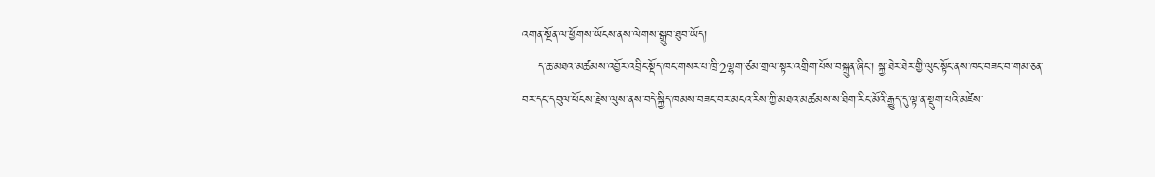འགན་སྔོན་ལ་ཕྱོགས་ཡོངས་ནས་ལེགས་སྒྲུབ་ཐུབ་ཡོད།
    ད་ཆ་མཐའ་མཚམས་འབྱོར་འབྲིང་སྡོད་ཁང་གསར་པ་ཁྲི་2ལྷག་ཙམ་གྲལ་སྟར་འགྲིག་པོས་བསྐྲུན་ཞིང་། སྐྱ་ཐེར་ཐེར་གྱི་ལུང་སྟོང་ནས་ཁང་བཟང་བ་གམ་ཅན་བར་དང་དབུལ་ཕོངས་རྗེས་ལུས་ནས་བདེ་སྐྱིད་ཁམས་བཟང་བར་མངའ་རིས་ཀྱི་མཐའ་མཚམས་ས་ཐིག་རིང་མོའི་རྒྱུད་དུ་ལྟ་ན་སྡུག་པའི་མཛེས་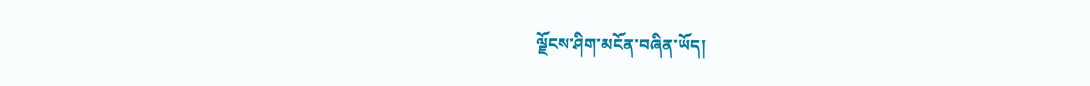ལྗོངས་ཤིག་མངོན་བཞིན་ཡོད།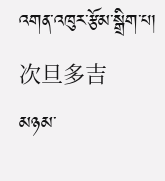འགན་འཁུར་རྩོམ་སྒྲིག་པ། 次旦多吉
མཉམ་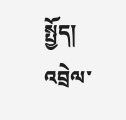སྤྱོད།
འབྲེལ་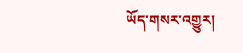ཡོད་གསར་འགྱུར།